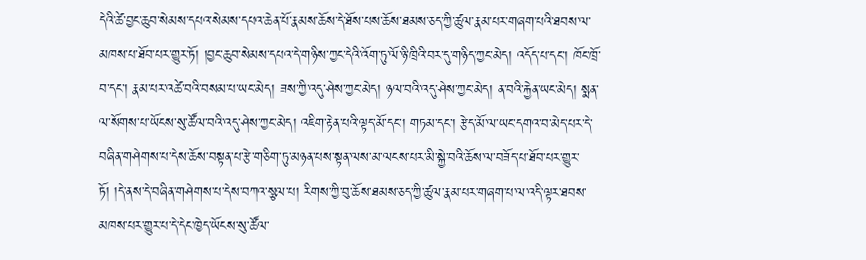དེའི་ཚེ་བྱང་ཆུབ་སེམས་དཔའ་སེམས་དཔའ་ཆེན་པོ་རྣམས་ཆོས་དེ་ཐོས་པས་ཆོས་ཐམས་ཅད་ཀྱི་ཚུལ་རྣམ་པར་གཞག་པའི་ཐབས་ལ་མཁས་པ་ཐོབ་པར་གྱུར་ཏོ། །བྱང་ཆུབ་སེམས་དཔའ་དེ་གཉིས་ཀྱང་དེའི་འོག་ཏུ་ལོ་ཉི་ཁྲིའི་བར་དུ་གཉིད་ཀྱང་མེད། འདོད་པ་དང་། ཁོང་ཁྲོ་བ་དང་། རྣམ་པར་འཚེ་བའི་བསམ་པ་ཡང་མེད། ཟས་ཀྱི་འདུ་ཤེས་ཀྱང་མེད། ཉལ་བའི་འདུ་ཤེས་ཀྱང་མེད། ན་བའི་རྐྱེན་ཡང་མེད། སྨན་ལ་སོགས་པ་ཡོངས་སུ་ཚོལ་བའི་འདུ་ཤེས་ཀྱང་མེད། འཇིག་རྟེན་པའི་ལྟད་མོ་དང་། གཏམ་དང་། རྩེད་མོ་ལ་ཡང་དགའ་བ་མེད་པར་དེ་བཞིན་གཤེགས་པ་དེས་ཆོས་བསྟན་པ་རྩེ་གཅིག་ཏུ་མཉན་པས་སྟན་ལས་མ་ལངས་པར་མི་སྐྱེ་བའི་ཆོས་ལ་བཟོད་པ་ཐོབ་པར་གྱུར་ཏོ། །དེ་ནས་དེ་བཞིན་གཤེགས་པ་དེས་བཀའ་སྩལ་པ། རིགས་ཀྱི་བུ་ཆོས་ཐམས་ཅད་ཀྱི་ཚུལ་རྣམ་པར་གཞག་པ་ལ་འདི་ལྟར་ཐབས་མཁས་པར་གྱུར་པ་དེ་དེང་ཁྱེད་ཡོངས་སུ་ཚོལ་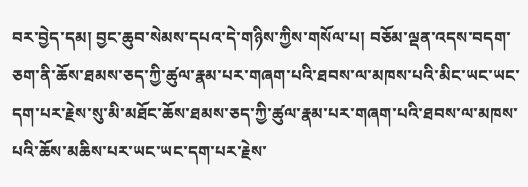བར་བྱེད་དམ། བྱང་ཆུབ་སེམས་དཔའ་དེ་གཉིས་ཀྱིས་གསོལ་པ། བཅོམ་ལྡན་འདས་བདག་ཅག་ནི་ཆོས་ཐམས་ཅད་ཀྱི་ཚུལ་རྣམ་པར་གཞག་པའི་ཐབས་ལ་མཁས་པའི་མིང་ཡང་ཡང་དག་པར་རྗེས་སུ་མི་མཐོང་ཆོས་ཐམས་ཅད་ཀྱི་ཚུལ་རྣམ་པར་གཞག་པའི་ཐབས་ལ་མཁས་པའི་ཆོས་མཆིས་པར་ཡང་ཡང་དག་པར་རྗེས་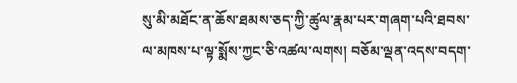སུ་མི་མཐོང་ན་ཆོས་ཐམས་ཅད་ཀྱི་ཚུལ་རྣམ་པར་གཞག་པའི་ཐབས་ལ་མཁས་པ་ལྟ་སྨོས་ཀྱང་ཅི་འཚལ་ལགས། བཅོམ་ལྡན་འདས་བདག་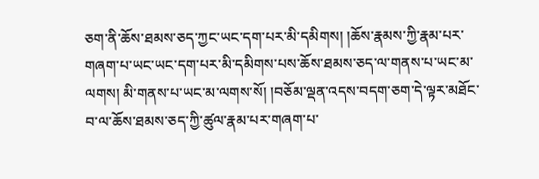ཅག་ནི་ཆོས་ཐམས་ཅད་ཀྱང་ཡང་དག་པར་མི་དམིགས། །ཆོས་རྣམས་ཀྱི་རྣམ་པར་གཞག་པ་ཡང་ཡང་དག་པར་མི་དམིགས་པས་ཆོས་ཐམས་ཅད་ལ་གནས་པ་ཡང་མ་ལགས། མི་གནས་པ་ཡང་མ་ལགས་སོ། །བཅོམ་ལྡན་འདས་བདག་ཅག་དེ་ལྟར་མཐོང་བ་ལ་ཆོས་ཐམས་ཅད་ཀྱི་ཚུལ་རྣམ་པར་གཞག་པ་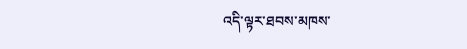འདི་ལྟར་ཐབས་མཁས་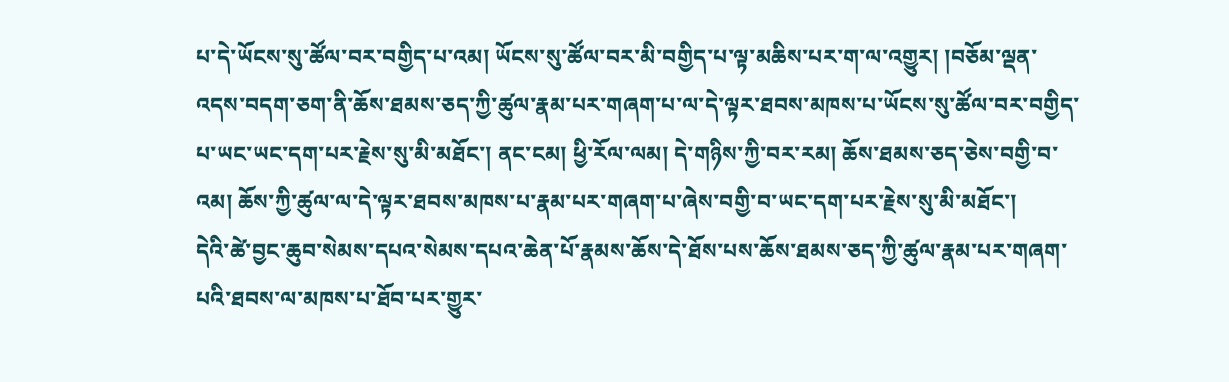པ་དེ་ཡོངས་སུ་ཚོལ་བར་བགྱིད་པ་འམ། ཡོངས་སུ་ཚོལ་བར་མི་བགྱིད་པ་ལྟ་མཆིས་པར་ག་ལ་འགྱུར། །བཅོམ་ལྡན་འདས་བདག་ཅག་ནི་ཆོས་ཐམས་ཅད་ཀྱི་ཚུལ་རྣམ་པར་གཞག་པ་ལ་དེ་ལྟར་ཐབས་མཁས་པ་ཡོངས་སུ་ཚོལ་བར་བགྱིད་པ་ཡང་ཡང་དག་པར་རྗེས་སུ་མི་མཐོང་། ནང་ངམ། ཕྱི་རོལ་ལམ། དེ་གཉིས་ཀྱི་བར་རམ། ཆོས་ཐམས་ཅད་ཅེས་བགྱི་བ་འམ། ཆོས་ཀྱི་ཚུལ་ལ་དེ་ལྟར་ཐབས་མཁས་པ་རྣམ་པར་གཞག་པ་ཞེས་བགྱི་བ་ཡང་དག་པར་རྗེས་སུ་མི་མཐོང་།
དེའི་ཚེ་བྱང་ཆུབ་སེམས་དཔའ་སེམས་དཔའ་ཆེན་པོ་རྣམས་ཆོས་དེ་ཐོས་པས་ཆོས་ཐམས་ཅད་ཀྱི་ཚུལ་རྣམ་པར་གཞག་པའི་ཐབས་ལ་མཁས་པ་ཐོབ་པར་གྱུར་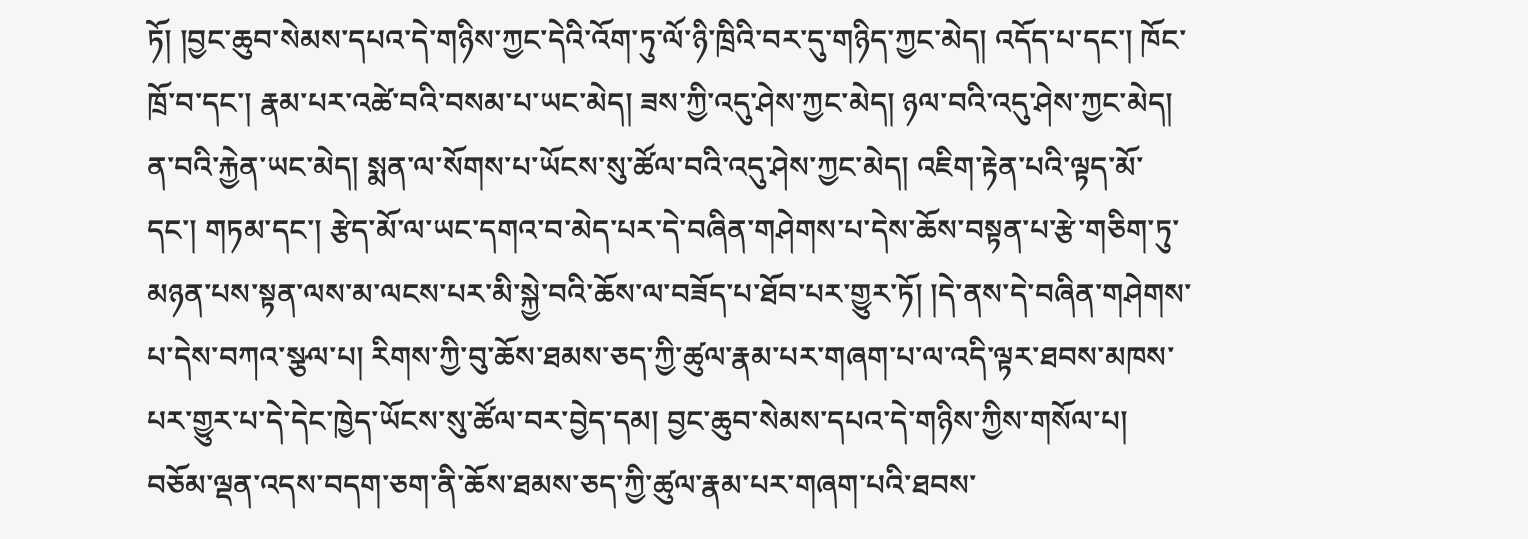ཏོ། །བྱང་ཆུབ་སེམས་དཔའ་དེ་གཉིས་ཀྱང་དེའི་འོག་ཏུ་ལོ་ཉི་ཁྲིའི་བར་དུ་གཉིད་ཀྱང་མེད། འདོད་པ་དང་། ཁོང་ཁྲོ་བ་དང་། རྣམ་པར་འཚེ་བའི་བསམ་པ་ཡང་མེད། ཟས་ཀྱི་འདུ་ཤེས་ཀྱང་མེད། ཉལ་བའི་འདུ་ཤེས་ཀྱང་མེད། ན་བའི་རྐྱེན་ཡང་མེད། སྨན་ལ་སོགས་པ་ཡོངས་སུ་ཚོལ་བའི་འདུ་ཤེས་ཀྱང་མེད། འཇིག་རྟེན་པའི་ལྟད་མོ་དང་། གཏམ་དང་། རྩེད་མོ་ལ་ཡང་དགའ་བ་མེད་པར་དེ་བཞིན་གཤེགས་པ་དེས་ཆོས་བསྟན་པ་རྩེ་གཅིག་ཏུ་མཉན་པས་སྟན་ལས་མ་ལངས་པར་མི་སྐྱེ་བའི་ཆོས་ལ་བཟོད་པ་ཐོབ་པར་གྱུར་ཏོ། །དེ་ནས་དེ་བཞིན་གཤེགས་པ་དེས་བཀའ་སྩལ་པ། རིགས་ཀྱི་བུ་ཆོས་ཐམས་ཅད་ཀྱི་ཚུལ་རྣམ་པར་གཞག་པ་ལ་འདི་ལྟར་ཐབས་མཁས་པར་གྱུར་པ་དེ་དེང་ཁྱེད་ཡོངས་སུ་ཚོལ་བར་བྱེད་དམ། བྱང་ཆུབ་སེམས་དཔའ་དེ་གཉིས་ཀྱིས་གསོལ་པ། བཅོམ་ལྡན་འདས་བདག་ཅག་ནི་ཆོས་ཐམས་ཅད་ཀྱི་ཚུལ་རྣམ་པར་གཞག་པའི་ཐབས་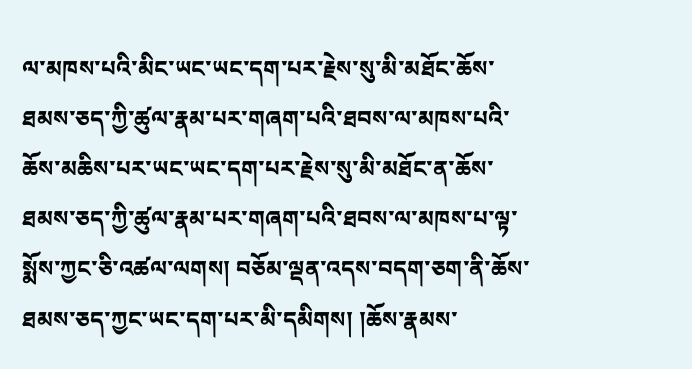ལ་མཁས་པའི་མིང་ཡང་ཡང་དག་པར་རྗེས་སུ་མི་མཐོང་ཆོས་ཐམས་ཅད་ཀྱི་ཚུལ་རྣམ་པར་གཞག་པའི་ཐབས་ལ་མཁས་པའི་ཆོས་མཆིས་པར་ཡང་ཡང་དག་པར་རྗེས་སུ་མི་མཐོང་ན་ཆོས་ཐམས་ཅད་ཀྱི་ཚུལ་རྣམ་པར་གཞག་པའི་ཐབས་ལ་མཁས་པ་ལྟ་སྨོས་ཀྱང་ཅི་འཚལ་ལགས། བཅོམ་ལྡན་འདས་བདག་ཅག་ནི་ཆོས་ཐམས་ཅད་ཀྱང་ཡང་དག་པར་མི་དམིགས། །ཆོས་རྣམས་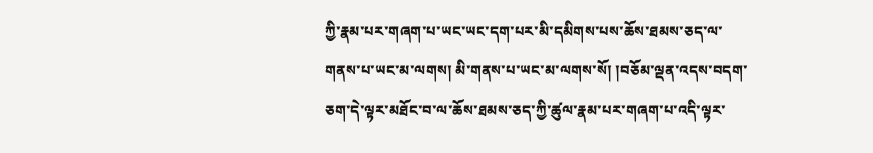ཀྱི་རྣམ་པར་གཞག་པ་ཡང་ཡང་དག་པར་མི་དམིགས་པས་ཆོས་ཐམས་ཅད་ལ་གནས་པ་ཡང་མ་ལགས། མི་གནས་པ་ཡང་མ་ལགས་སོ། །བཅོམ་ལྡན་འདས་བདག་ཅག་དེ་ལྟར་མཐོང་བ་ལ་ཆོས་ཐམས་ཅད་ཀྱི་ཚུལ་རྣམ་པར་གཞག་པ་འདི་ལྟར་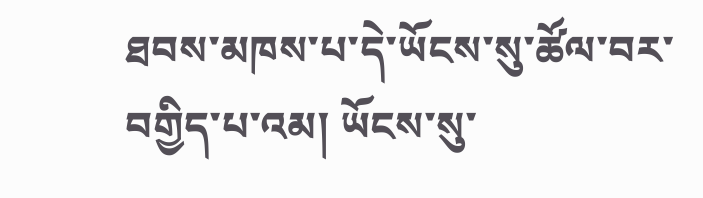ཐབས་མཁས་པ་དེ་ཡོངས་སུ་ཚོལ་བར་བགྱིད་པ་འམ། ཡོངས་སུ་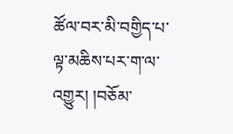ཚོལ་བར་མི་བགྱིད་པ་ལྟ་མཆིས་པར་ག་ལ་འགྱུར། །བཅོམ་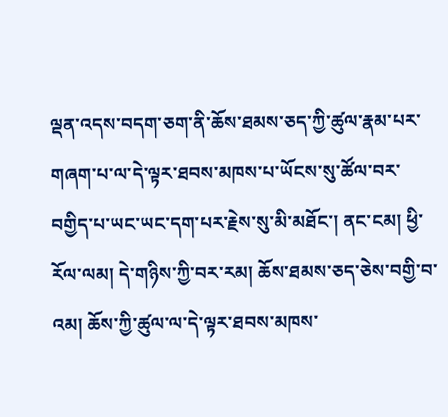ལྡན་འདས་བདག་ཅག་ནི་ཆོས་ཐམས་ཅད་ཀྱི་ཚུལ་རྣམ་པར་གཞག་པ་ལ་དེ་ལྟར་ཐབས་མཁས་པ་ཡོངས་སུ་ཚོལ་བར་བགྱིད་པ་ཡང་ཡང་དག་པར་རྗེས་སུ་མི་མཐོང་། ནང་ངམ། ཕྱི་རོལ་ལམ། དེ་གཉིས་ཀྱི་བར་རམ། ཆོས་ཐམས་ཅད་ཅེས་བགྱི་བ་འམ། ཆོས་ཀྱི་ཚུལ་ལ་དེ་ལྟར་ཐབས་མཁས་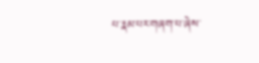པ་རྣམ་པར་གཞག་པ་ཞེས་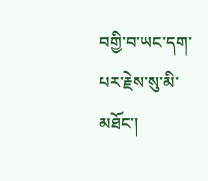བགྱི་བ་ཡང་དག་པར་རྗེས་སུ་མི་མཐོང་།